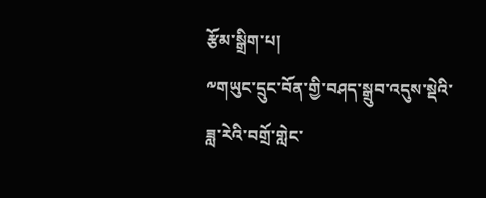རྩོམ་སྒྲིག་པ།
༸གཡུང་དྲུང་བོན་གྱི་བཤད་སྒྲུབ་འདུས་སྡེའི་ཟླ་རེའི་བགྲོ་གླེང་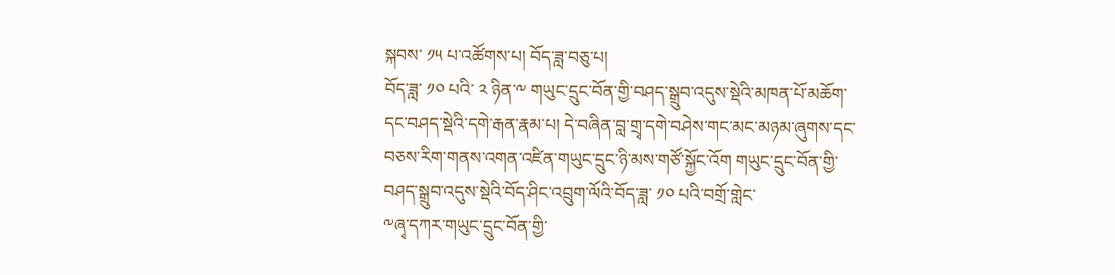སྐབས་ ༡༥ པ་འཚོགས་པ། བོད་ཟླ་བཅུ་པ།
བོད་ཟླ་ ༡༠ པའི་ ༢ ཉིན་༸ གཡུང་དྲུང་བོན་གྱི་བཤད་སྒྲུབ་འདུས་སྡེའི་མཁན་པོ་མཆོག་དང་བཤད་སྡེའི་དགེ་རྒན་རྣམ་པ། དེ་བཞིན་བླ་གྲྭ་དགེ་བཤེས་གང་མང་མཉམ་ཞུགས་དང་བཅས་རིག་གནས་འགན་འཛིན་གཡུང་དྲུང་ཉི་མས་གཙོ་སྐྱོང་འོག གཡུང་དྲུང་བོན་གྱི་བཤད་སྒྲུབ་འདུས་སྡེའི་བོད་ཤིང་འབྲུག་ལོའི་བོད་ཟླ་ ༡༠ པའི་བགྲོ་གླེང་
༸ཞྭ་དཀར་གཡུང་དྲུང་བོན་གྱི་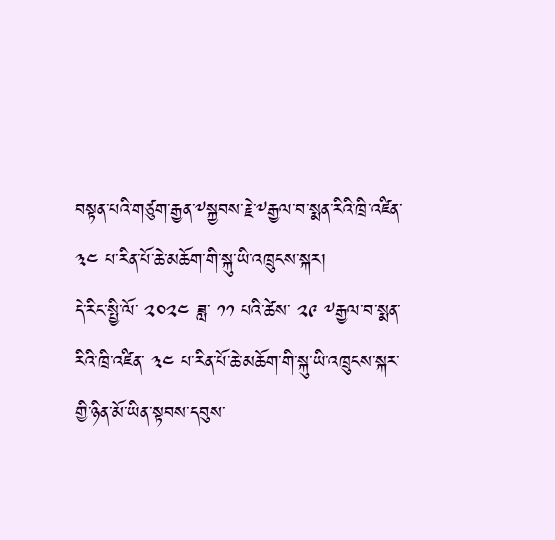བསྟན་པའི་གཙུག་རྒྱན་༸སྐྱབས་རྗེ་༸རྒྱལ་བ་སྨན་རིའི་ཁྲི་འཛིན་ ༣༤ པ་རིན་པོ་ཆེ་མཆོག་གི་སྐུ་ཡི་འཁྲུངས་སྐར།
དེ་རིང་སྤྱི་ལོ་ ༢༠༢༤ ཟླ་ ༡༡ པའི་ཚེས་ ༢༩ ༸རྒྱལ་བ་སྨན་རིའི་ཁྲི་འཛིན་ ༣༤ པ་རིན་པོ་ཆེ་མཆོག་གི་སྐུ་ཡི་འཁྲུངས་སྐར་གྱི་ཉིན་མོ་ཡིན་སྟབས་དབུས་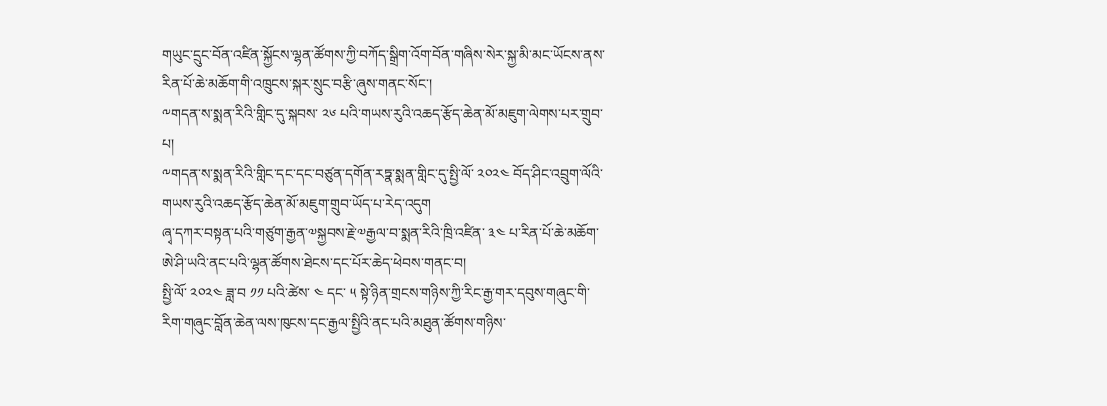གཡུང་དྲུང་བོན་འཛིན་སྐྱོངས་ལྷན་ཚོགས་ཀྱི་བཀོད་སྒྲིག་འོག་བོན་གཞིས་སེར་སྐྱ་མི་མང་ཡོངས་ནས་རིན་པོ་ཆེ་མཆོག་གི་འཁྲུངས་སྐར་སྲུང་བརྩི་ཞུས་གནང་སོང་།
༸གདན་ས་སྨན་རིའི་གླིང་དུ་སྐབས་ ༢༦ པའི་གཡས་རུའི་འཆད་རྩོད་ཆེན་མོ་མཇུག་ལེགས་པར་གྲུབ་པ།
༸གདན་ས་སྨན་རིའི་གླིང་དང་དང་བཙུན་དགོན་རཏྣ་སྨན་གླིང་དུ་སྤྱི་ལོ་ ༢༠༢༤ བོད་ཤིང་འབྲུག་ལོའི་གཡས་རུའི་འཆད་རྩོད་ཆེན་མོ་མཇུག་གྲུབ་ཡོད་པ་རེད་འདུག
ཞྭ་དཀར་བསྟན་པའི་གཙུག་རྒྱན་༧སྐྱབས་རྗེ་༧རྒྱལ་བ་སྨན་རིའི་ཁྲི་འཛིན་ ༣༤ པ་རིན་པོ་ཆེ་མཆོག་ཨེ་ཤི་ཡའི་ནང་པའི་ལྷན་ཚོགས་ཐེངས་དང་པོར་ཆེད་ཕེབས་གནང་བ།
སྤྱི་ལོ་ ༢༠༢༤ ཟླ་བ ༡༡ པའི་ཚེས་ ༤ དང་ ༥ སྟེ་ཉིན་གྲངས་གཉིས་ཀྱི་རིང་རྒྱ་གར་དབུས་གཞུང་གི་རིག་གཞུང་བློན་ཆེན་ལས་ཁུངས་དང་རྒྱལ་སྤྱིའི་ནང་པའི་མཐུན་ཚོགས་གཉིས་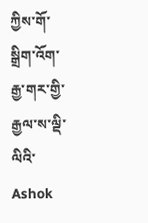ཀྱིས་གོ་སྒྲིག་འོག་རྒྱ་གར་གྱི་རྒྱལ་ས་ལྡི་ལིའི་ Ashok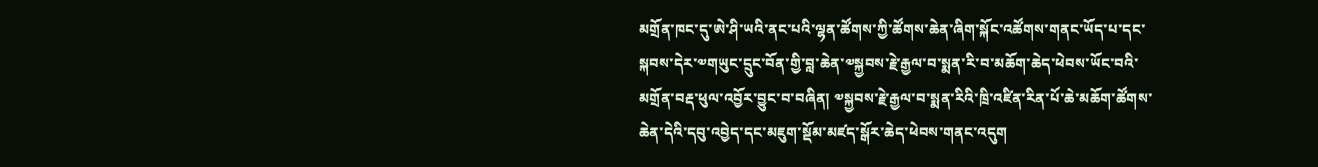མགྲོན་ཁང་དུ་ཨེ་ཤི་ཡའི་ནང་པའི་ལྷན་ཚོགས་ཀྱི་ཚོགས་ཆེན་ཞིག་སྐོང་འཚོགས་གནང་ཡོད་པ་དང་སྐབས་དེར་༧གཡུང་དྲུང་བོན་གྱི་བླ་ཆེན་༧སྐྱབས་རྗེ་རྒྱལ་བ་སྨན་རི་བ་མཆོག་ཆེད་ཕེབས་ཡོང་བའི་མགྲོན་བརྡ་ཕུལ་འབྱོར་བྱུང་བ་བཞིན། ༧སྐྱབས་རྗེ་རྒྱལ་བ་སྨན་རིའི་ཁྲི་འཛིན་རིན་པོ་ཆེ་མཆོག་ཚོགས་ཆེན་དེའི་དབུ་འབྱེད་དང་མཇུག་སྡོམ་མཛད་སྒོར་ཆེད་ཕེབས་གནང་འདུག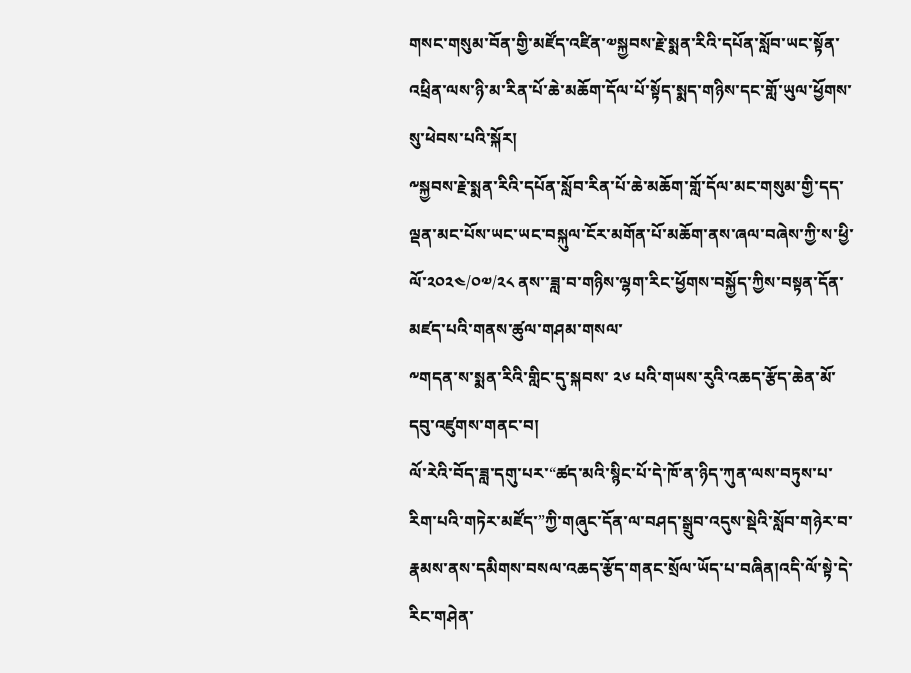གསང་གསུམ་བོན་གྱི་མཛོད་འཛིན་༧སྐྱབས་རྗེ་སྨན་རིའི་དཔོན་སློབ་ཡང་སྟོན་འཕྲིན་ལས་ཉི་མ་རིན་པོ་ཆེ་མཆོག་དོལ་པོ་སྟོད་སྨད་གཉིས་དང་གློ་ཡུལ་ཕྱོགས་སུ་ཕེབས་པའི་སྐོར།
༸སྐྱབས་རྗེ་སྨན་རིའི་དཔོན་སློབ་རིན་པོ་ཆེ་མཆོག་གློ་དོལ་མང་གསུམ་གྱི་དད་ལྡན་མང་པོས་ཡང་ཡང་བསྐུལ་ངོར་མགོན་པོ་མཆོག་ནས་ཞལ་བཞེས་ཀྱི་ས་ཕྱི་ལོ་༢༠༢༤/༠༧/༢༨ ནས་་ཟླ་བ་གཉིས་ལྷག་རིང་ཕྱོགས་བསྐྱོད་ཀྱིས་བསྟན་དོན་མཛད་པའི་གནས་ཚུལ་གཤམ་གསལ་
༸གདན་ས་སྨན་རིའི་གླིང་དུ་སྐབས་ ༢༦ པའི་གཡས་རུའི་འཆད་རྩོད་ཆེན་མོ་དབུ་འཛུགས་གནང་བ།
ལོ་རེའི་བོད་ཟླ་དགུ་པར་“ཚད་མའི་སྙིང་པོ་དེ་ཁོ་ན་ཉིད་ཀུན་ལས་བཏུས་པ་རིག་པའི་གཏེར་མཛོད་”ཀྱི་གཞུང་དོན་ལ་བཤད་སྒྲུབ་འདུས་སྡེའི་སློབ་གཉེར་བ་རྣམས་ནས་དམིགས་བསལ་འཆད་རྩོད་གནང་སྲོལ་ཡོད་པ་བཞིན།འདི་ལོ་སྟེ་དེ་རིང་གཤེན་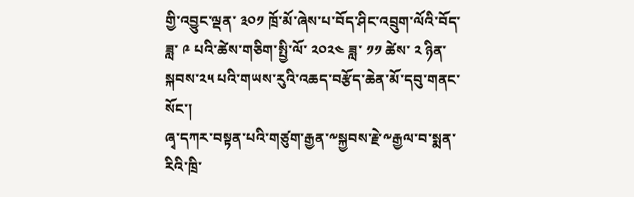གྱི་འབྱུང་ལྡན་ ༣༠༡ ཁྲོ་མོ་ཞེས་པ་བོད་ཤིང་འབྲུག་ལོའི་བོད་ཟླ་ ༩ པའི་ཚེས་གཅིག་སྤྱི་ལོ་ ༢༠༢༤ ཟླ་ ༡༡ ཚེས་ ༢ ཉིན་སྐབས་༢༥ པའི་གཡས་རུའི་འཆད་བརྩོད་ཆེན་མོ་དབུ་གནང་སོང་།
ཞྭ་དཀར་བསྟན་པའི་གཙུག་རྒྱན་༸སྐྱབས་རྗེ་༸རྒྱལ་བ་སྨན་རིའི་ཁྲི་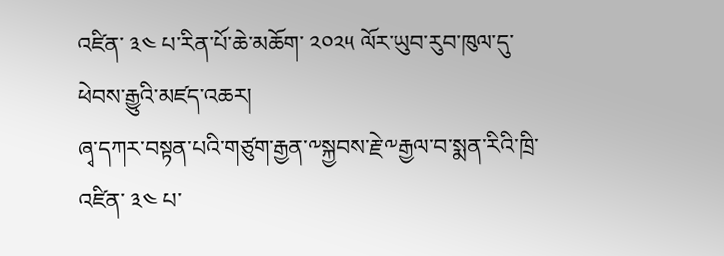འཛིན་ ༣༤ པ་རིན་པོ་ཆེ་མཆོག་ ༢༠༢༥ ལོར་ཡུབ་རུབ་ཁུལ་དུ་ཕེབས་རྒྱུའི་མཛད་འཆར།
ཞྭ་དཀར་བསྟན་པའི་གཙུག་རྒྱན་༸སྐྱབས་རྗེ་༸རྒྱལ་བ་སྨན་རིའི་ཁྲི་འཛིན་ ༣༤ པ་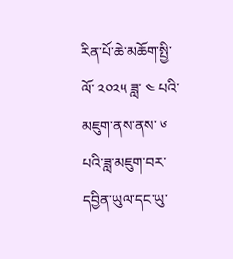རིན་པོ་ཆེ་མཆོག་སྤྱི་ལོ་ ༢༠༢༥ ཟླ་ ༤ པའི་མཇུག་ནས་ནས་ ༦ པའི་ཟླ་མཇུག་བར་དབྱིན་ཡུལ་དང་ཡུ་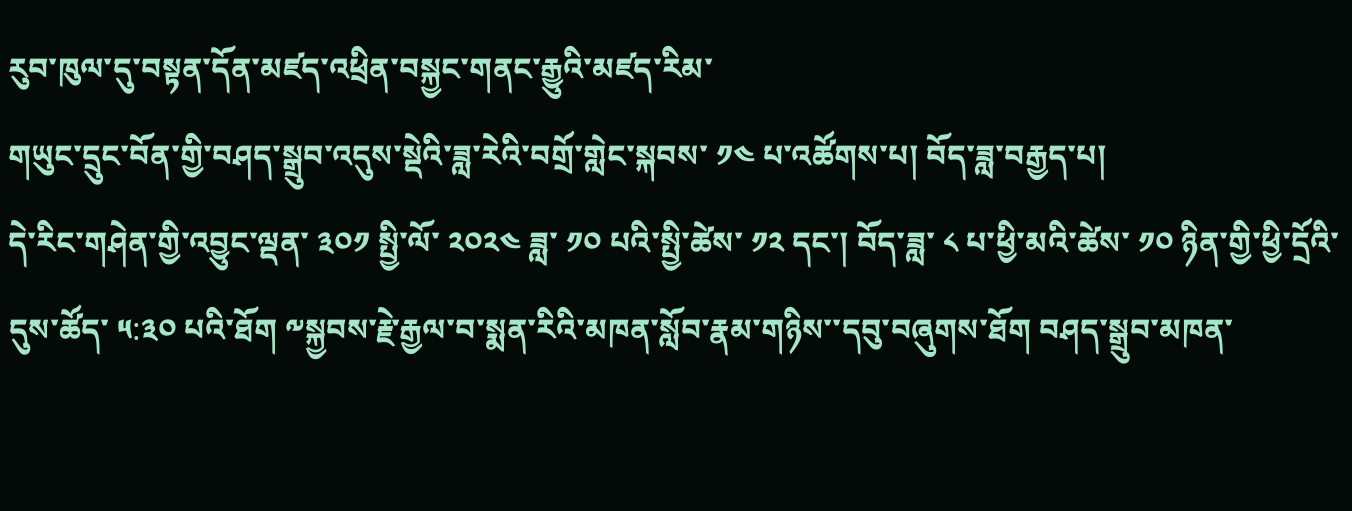རུབ་ཁུལ་དུ་བསྟན་དོན་མཛད་འཕྲིན་བསྐྱང་གནང་རྒྱུའི་མཛད་རིམ་
གཡུང་དྲུང་བོན་གྱི་བཤད་སྒྲུབ་འདུས་སྡེའི་ཟླ་རེའི་བགྲོ་གླེང་སྐབས་ ༡༤ པ་འཚོགས་པ། བོད་ཟླ་བརྒྱད་པ།
དེ་རིང་གཤེན་གྱི་འབྱུང་ལྡན་ ༣༠༡ སྤྱི་ལོ་ ༢༠༢༤ ཟླ་ ༡༠ པའི་སྤྱི་ཚེས་ ༡༢ དང་། བོད་ཟླ་ ༨ པ་ཕྱི་མའི་ཚེས་ ༡༠ ཉིན་གྱི་ཕྱི་དྲོའི་དུས་ཚོད་ ༥:༣༠ པའི་ཐོག ༸སྐྱབས་རྗེ་རྒྱལ་བ་སྨན་རིའི་མཁན་སློབ་རྣམ་གཉིས་་དབུ་བཞུགས་ཐོག བཤད་སྒྲུབ་མཁན་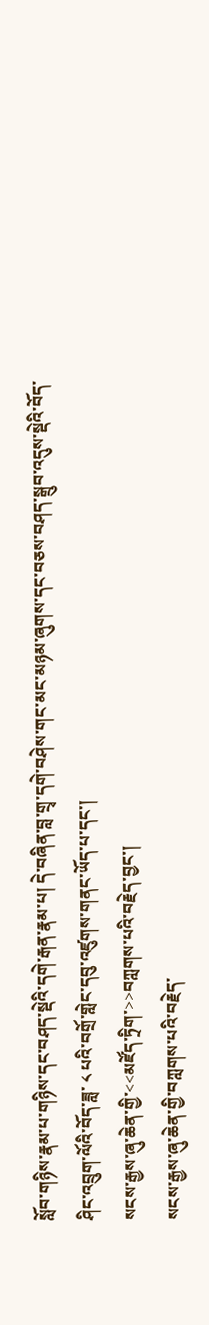སློབ་གཉིས་རྣམ་པ་གཉིས་དང་བཤད་སྡེའི་དགེ་རྒན་རྣམ་པ། དེ་བཞིན་བླ་གྲྭ་དགེ་བཤེས་གང་མང་མཉམ་ཞུགས་དང་བཅས་བཤད་སྒྲུབ་འདུས་སྡེའི་བོད་ཤིང་འབྲུག་ལོའི་བོད་ཟླ་ ༨ པའི་བགྲོ་གླེང་དབུ་འཛུགས་གནང་ཡོད་པ་དང་།
སངས་རྒྱས་ཞུ་ཆེན་གྱི་<<མཛོད་ཏྲིག་>>བཀླགས་པའི་བརྗེད་བྱང་།
སངས་རྒྱས་ཞུ་ཆེན་གྱི་བཀླགས་པའི་བརྗེད་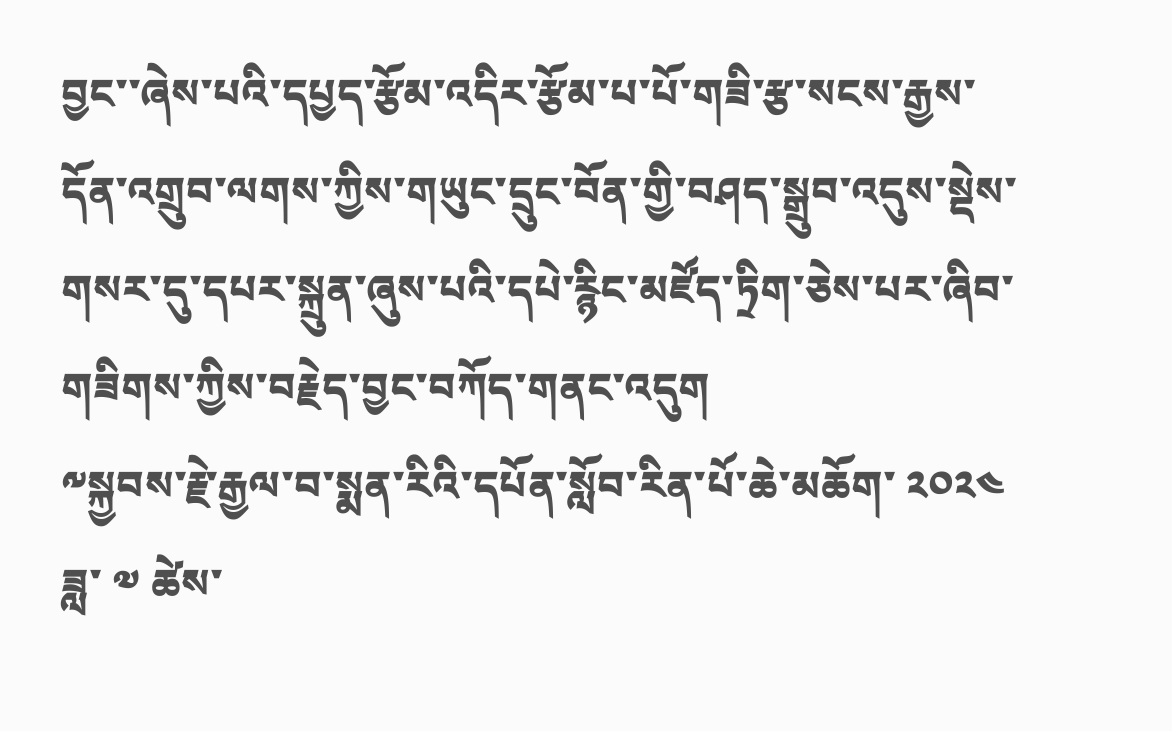བྱང་་ཞེས་པའི་དཔྱད་རྩོམ་འདིར་རྩོམ་པ་པོ་གཟི་རྩ་སངས་རྒྱས་དོན་འགྲུབ་ལགས་ཀྱིས་གཡུང་དྲུང་བོན་གྱི་བཤད་སྒྲུབ་འདུས་སྡེས་གསར་དུ་དཔར་སྐྲུན་ཞུས་པའི་དཔེ་རྙིང་མཛོད་ཏྲིག་ཅེས་པར་ཞིབ་གཟིགས་ཀྱིས་བརྗེད་བྱང་བཀོད་གནང་འདུག
༸སྐྱབས་རྗེ་རྒྱལ་བ་སྨན་རིའི་དཔོན་སློབ་རིན་པོ་ཆེ་མཆོག་ ༢༠༢༤ ཟླ་ ༧ ཚེས་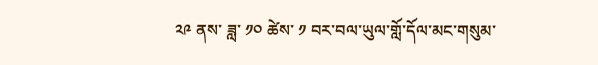༢༩ ནས་ ཟླ་ ༡༠ ཚེས་ ༡ བར་བལ་ཡུལ་གློ་དོལ་མང་གསུམ་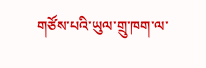གཙོས་པའི་ཡུལ་གྲུ་ཁག་ལ་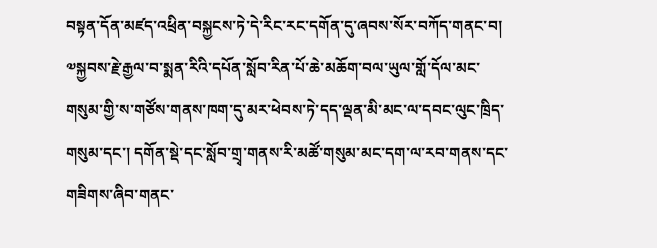བསྟན་དོན་མཛད་འཕྲིན་བསྐྱངས་ཏེ་དེ་རིང་རང་དགོན་དུ་ཞབས་སོར་བཀོད་གནང་བ།
༧སྐྱབས་རྗེ་རྒྱལ་བ་སྨན་རིའི་དཔོན་སློབ་རིན་པོ་ཆེ་མཆོག་བལ་ཡུལ་གློ་དོལ་མང་གསུམ་གྱི་ས་གཙོས་གནས་ཁག་དུ་མར་ཕེབས་ཏེ་དད་ལྡན་མི་མང་ལ་དབང་ལུང་ཁྲིད་གསུམ་དང་། དགོན་སྡེ་དང་སློབ་གྲྭ་གནས་རི་མཚོ་གསུམ་མང་དག་ལ་རབ་གནས་དང་གཟིགས་ཞིབ་གནང་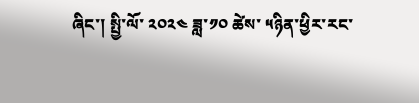ཞིང་། སྤྱི་ལོ་ ༢༠༢༤ ཟླ་༡༠ ཚེས་ ༥ཉིན་ཕྱིར་རང་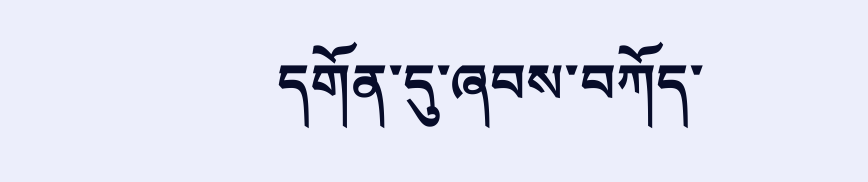དགོན་དུ་ཞབས་བཀོད་